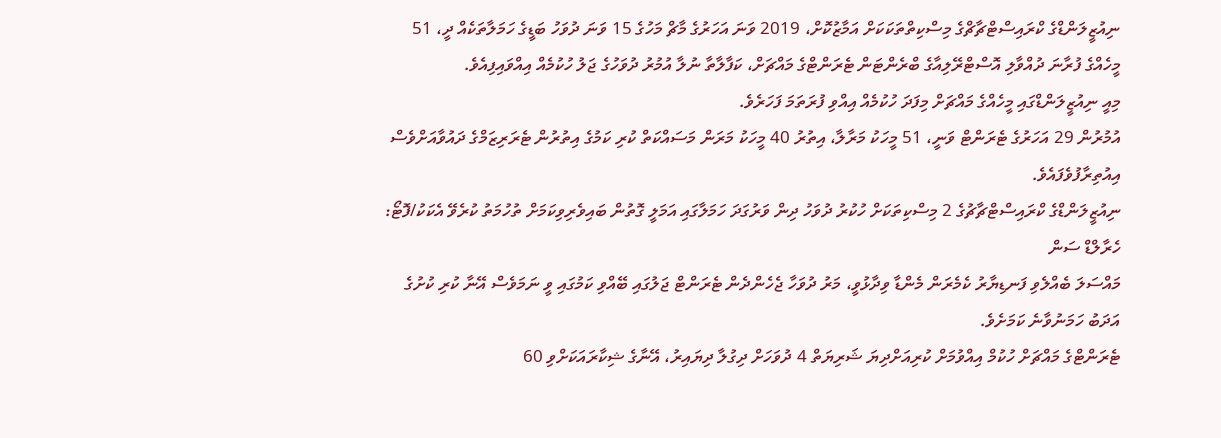ނިއުޒީލަންޑްގެ ކްރައިސްޓްޗާޗްގެ މިސްކިތްތަކަކަށް އަމާޒުކޮށް، 2019 ވަނަ އަހަރުގެ މާޗް މަހުގެ 15 ވަނަ ދުވަހު ބަޑީގެ ހަމަލާތަކެއް ދީ، 51 މީހެއްގެ ފުރާނަ ދުއްވާލި އޮސްޓްރޭލިއާގެ ބްރެންޓަން ޓެރަންޓްގެ މައްޗަށް، ކަފާލާތާ ނުލާ އުމުރު ދުވަހުގެ ޖަލު ހުކުމެއް އިއްވައިފިއެވެ.
މިއީ ނިއުޒީލަންޑްގައި މީހެއްގެ މައްޗަށް މިފަދަ ހުކުމެއް އިއްވި ފުރަތަމަ ފަހަރެވެ.
އުމުރުން 29 އަހަރުގެ ޓެރަންޓް ވަނީ، 51 މީހަކު މަރާލާ، އިތުރު 40 މީހަކު މަރަން މަސައްކަތް ކުރި ކަމުގެ އިތުރުން ޓެރަރިޒަމްގެ ދައުވާއަށްވެސް އިއުތިރާފުވެފައެވެ.
ނިއުޒީލަންޑްގެ ކްރައިސްޓްޗާޗުގެ 2 މިސްކިތަކަށް ހުކުރު ދުވަހު ދިން ވަރުގަދަ ހަމަލާގައި އަމަލީ ގޮތުން ބައިވެރިވިކަމަށް ތުހުމަތު ކުރެވޭ އެކަކު/ފޮޓޯ: ހެރާލްޑް ސަން
މައްސަލަ ބެއްލެވި ފަނޑިޔާރު ކެމެރަން މެންޑާ ވިދާޅުވީ، މަރު ދުވަހާ ޖެހެންދެން ޓެރަންޓް ޖަލުގައި ބޭއްވި ކަމުގައި ވީ ނަމަވެސް އޭނާ ކުރި ކުށުގެ އަދަބު ހަމަނުވާނެ ކަމަށެވެ.
ޓެރަންޓްގެ މައްޗަށް ހުކުމް އިއްވުމަށް ކުރިއަށްދިޔަ ޝަރިޔަތް 4 ދުވަހަށް ދިގުލާ ދިޔައިރު، އޭނާގެ ޝިކާރައަކަށްވި 60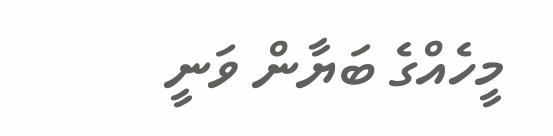މީހެއްގެ ބަޔާން ވަނީ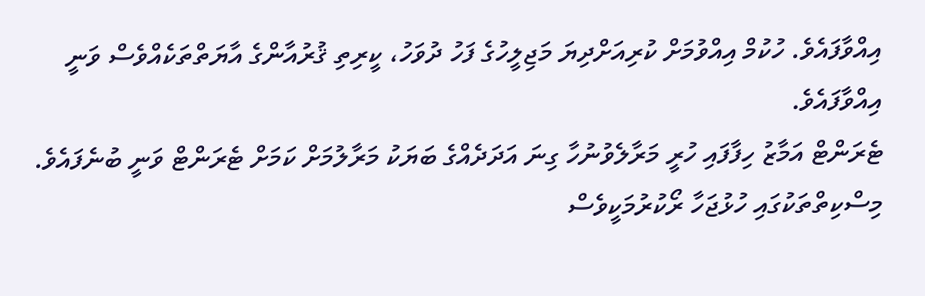އިއްވާފައެވެ. ހުކުމް އިއްވުމަށް ކުރިއަށްދިޔަ މަޖިލީހުގެ ފަހު ދުވަހު، ކީރިތި ޤުރުއާންގެ އާޔަތްތަކެއްވެސް ވަނީ އިއްވާފައެވެ.
ޓެރަންޓް އަމާޒު ހިފާފައި ހުރީ މަރާލެވުނުހާ ގިނަ އަދަދެއްގެ ބަޔަކު މަރާލުމަށް ކަމަށް ޓެރަންޓް ވަނީ ބުނެފައެވެ. މިސްކިތްތަކުގައި ހުޅުޖަހާ ރޯކުރުމަކީވެސް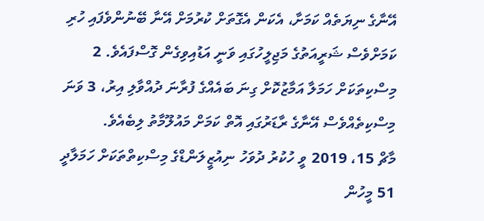އޭނާގެ ނިޔަތެއް ކަމަށާ، އެކަން އެގޮތަށް ކުރުމަށް އޭނާ ބޭނުންވެފައި ހުރި ކަމަށްވެސް ޝަރީއަތުގެ މަޖިލީހުގައި ވަނީ އަޑުއިވިގެން ގޮސްފައެވެ. 2 މިސްކިތަކަށް ހަމަލާ އަމާޒުކޮށް ގިނަ ބައެއްގެ ފުރާނަ ދުއްވާލި އިރު، 3 ވަނަ މިސްކިތެއްވެސް އޭނާގެ ރާޑަރުގައި އޮތް ކަމަށް މައުލޫމާތު ލިބެއެވެ.
މާޗް 15، 2019 ވީ ހުކުރު ދުވަހު ނިއުޒީލަންޑްގެ މިސްކިތްތަކަށް ހަމަލާދީ 51 މީހުން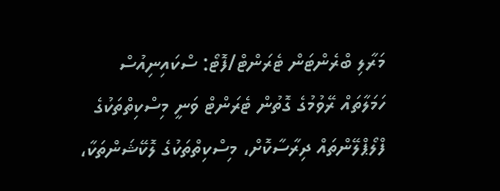މަރާލި ބްރެންޓަން ޓެރަންޓް/ފޮޓޯ: ސްކައިނިއުސް
ހަމަލާތައް ރޭވުމުގެ ގޮތުން ޓެރަންޓް ވަނީ މިސްކިތްތަކުގެ ފްލޯޕްލޭންތައް ދިރާސާކޮށް، މިސްކިތްތަކުގެ ލޮކޭޝަންތަކާ،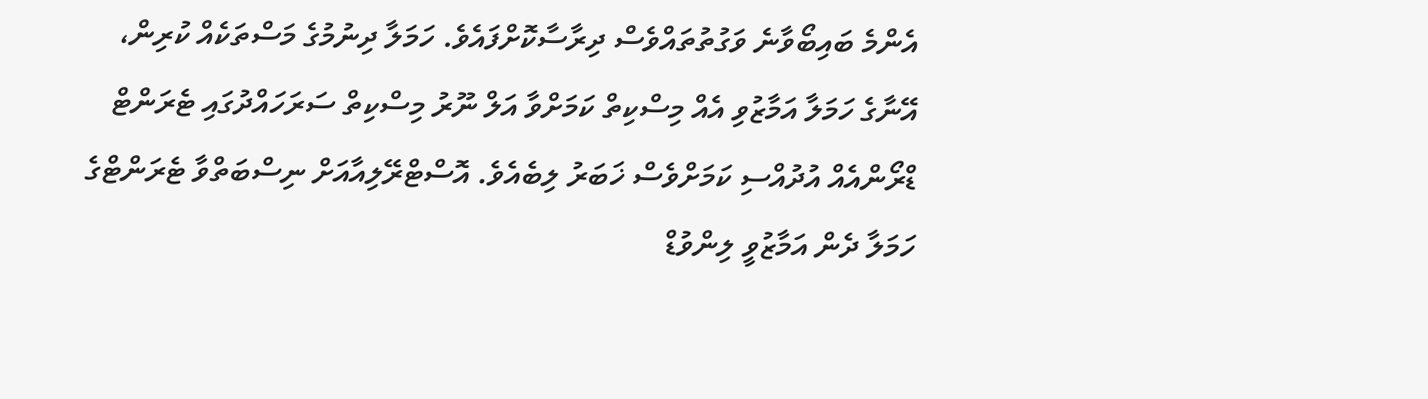އެންމެ ބައިބޯވާނެ ވަގުތުތައްވެސް ދިރާސާކޮށްފައެވެ. ހަމަލާ ދިނުމުގެ މަސްތަކެއް ކުރިން، އޭނާގެ ހަމަލާ އަމާޒުވި އެއް މިސްކިތް ކަމަށްވާ އަލް ނޫރު މިސްކިތް ސަރަހައްދުގައި ޓެރަންޓް ޑްރޯންއެއް އުދުއްސި ކަމަށްވެސް ޚަބަރު ލިބެއެވެ. އޮސްޓްރޭލިއާއަށް ނިސްބަތްވާ ޓެރަންޓްގެ ހަމަލާ ދެން އަމާޒުވީ ލިންވުޑް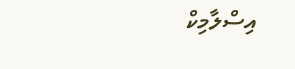އިސްލާމިކް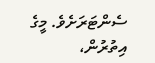ސެންޓަރަށެވެ. މީގެ އިތުރުން،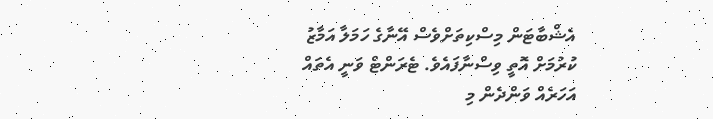އެޝްބާޓަން މިސްކިތަށްވެސް އޭނާގެ ހަމަލާ އަމާޒު ކުރުމަށް އޮތީ ވިސްނާފައެވެ. ޓެރަންޓް ވަނީ އެތައް އަހަރެއް ވަންދެން މި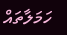ހަމަލާތައް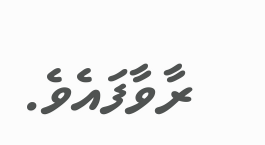ރާވާފައެވެ.